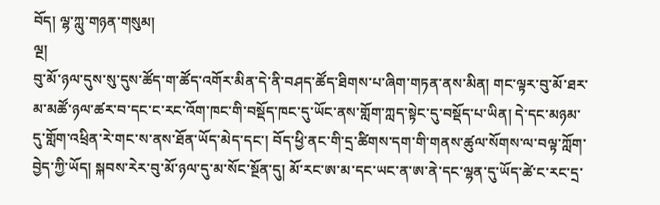བོད། ལྷ་ཀླུ་གཉན་གསུམ།
ལྔ།
བུ་མོ་ཉལ་དུས་སུ་དུས་ཚོད་ག་ཚོད་འགོར་མིན་དེ་ནི་བཤད་ཚོད་ཐིགས་པ་ཞིག་གཏན་ནས་མིན། གང་ལྟར་བུ་མོ་ཐར་མ་མཚོ་ཉལ་ཚར་བ་དང་ང་རང་འོག་ཁང་གི་བསྡོད་ཁང་དུ་ཡོང་ནས་གློག་ཀླད་སྟེང་དུ་བསྡོད་པ་ཡིན། དེ་དང་མཉམ་དུ་གློག་འཕྲིན་རེ་གང་ས་ནས་ཐོན་ཡོད་མེད་དང་། བོད་ཕྱི་ནང་གི་དྲ་ཚིགས་དག་གི་གནས་ཚུལ་སོགས་ལ་བལྟ་ཀློག་བྱེད་ཀྱི་ཡོད། སྐབས་རེར་བུ་མོ་ཉལ་དུ་མ་སོང་སྔོན་དུ། མོ་རང་ཨ་མ་དང་ཡང་ན་ཨ་ནེ་དང་ལྷན་དུ་ཡོད་ཚེ་ང་རང་དྲ་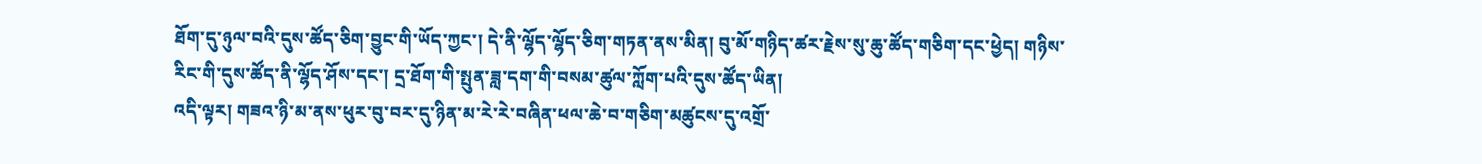ཐོག་དུ་ཉུལ་བའི་དུས་ཚོད་ཅིག་བྱུང་གི་ཡོད་ཀྱང་། དེ་ནི་ལྷོད་ལྷོད་ཅིག་གཏན་ནས་མིན། བུ་མོ་གཉིད་ཚར་རྗེས་སུ་ཆུ་ཚོད་གཅིག་དང་ཕྱེད། གཉིས་རིང་གི་དུས་ཚོད་ནི་ལྷོད་ཤོས་དང་། དྲ་ཐོག་གི་སྤུན་ཟླ་དག་གི་བསམ་ཚུལ་ཀློག་པའི་དུས་ཚོད་ཡིན།
འདི་ལྟར། གཟའ་ཉི་མ་ནས་ཕུར་བུ་བར་དུ་ཉིན་མ་རེ་རེ་བཞིན་ཕལ་ཆེ་བ་གཅིག་མཚུངས་དུ་འགྲོ་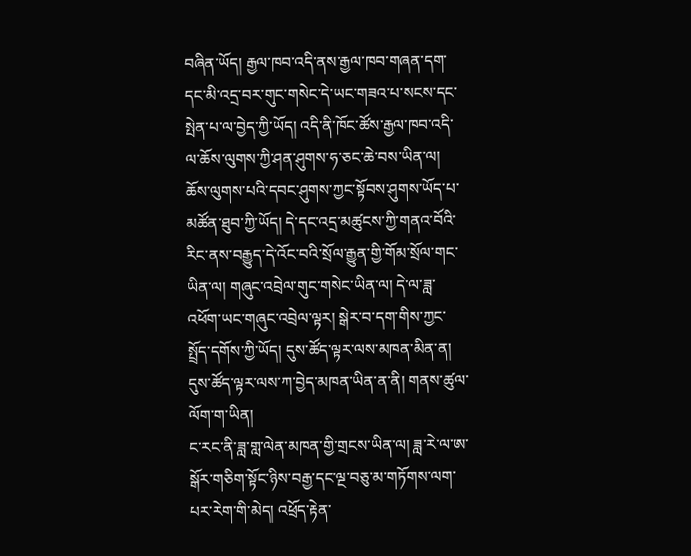བཞིན་ཡོད། རྒྱལ་ཁབ་འདི་ནས་རྒྱལ་ཁབ་གཞན་དག་དང་མི་འདྲ་བར་གུང་གསེང་དེ་ཡང་གཟའ་པ་སངས་དང་སྤེན་པ་ལ་བྱེད་ཀྱི་ཡོད། འདི་ནི་ཁོང་ཚོས་རྒྱལ་ཁབ་འདི་ལ་ཆོས་ལུགས་ཀྱི་ཤན་ཤུགས་ཧ་ཅང་ཆེ་བས་ཡིན་ལ། ཆོས་ལུགས་པའི་དབང་ཤུགས་ཀྱང་སྟོབས་ཤུགས་ཡོད་པ་མཚོན་ཐུབ་ཀྱི་ཡོད། དེ་དང་འདྲ་མཚུངས་ཀྱི་གནའ་བོའི་རིང་ནས་བརྒྱུད་དེ་འོང་བའི་སྲོལ་རྒྱུན་གྱི་གོམ་སྲོལ་གང་ཡིན་ལ། གཞུང་འབྲེལ་གུང་གསེང་ཡིན་ལ། དེ་ལ་ཟླ་འཕོག་ཡང་གཞུང་འབྲེལ་ལྟར། སྒེར་བ་དག་གིས་ཀྱང་སྤྲོད་དགོས་ཀྱི་ཡོད། དུས་ཚོད་ལྟར་ལས་མཁན་མིན་ན། དུས་ཚོད་ལྟར་ལས་ཀ་བྱེད་མཁན་ཡིན་ན་ནི། གནས་ཚུལ་ལོག་ག་ཡིན།
ང་རང་ནི་ཟླ་གླ་ལེན་མཁན་གྱི་གྲངས་ཡིན་ལ། ཟླ་རེ་ལ་ཨ་སྒོར་གཅིག་སྟོང་ཉིས་བརྒྱ་དང་ལྔ་བཅུ་མ་གཏོགས་ལག་པར་རེག་གི་མེད། འཕྲོད་རྟེན་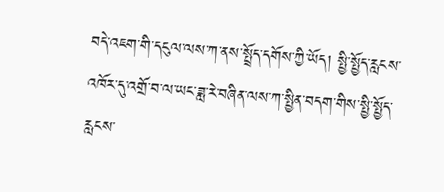བདེ་འཇག་གི་དངུལ་ལས་ཀ་ནས་སྤྲོད་དགོས་ཀྱི་ཡོད། སྤྱི་སྤྱོད་རླངས་འཁོར་དུ་འགྲོ་བ་ལ་ཡང་ཟླ་རེ་བཞིན་ལས་ཀ་སྤྱིན་བདག་གིས་སྤྱི་སྤྱོད་རླངས་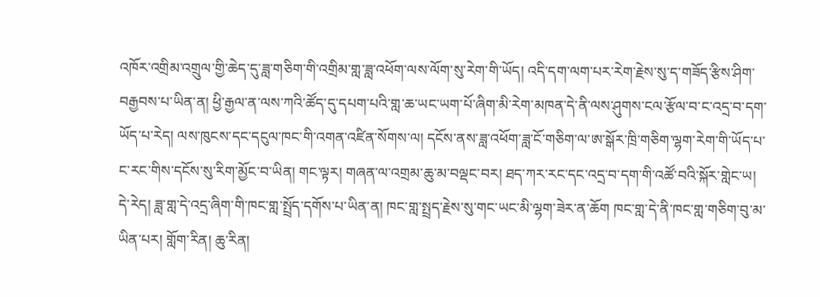འཁོར་འགྲིམ་འགྲུལ་གྱི་ཆེད་དུ་ཟླ་གཅིག་གི་འགྲིམ་གླ་ཟླ་འཕོག་ལས་ལོག་སུ་རེག་གི་ཡོད། འདི་དག་ལག་པར་རེག་རྗེས་སུ་ད་གཟོད་རྩིས་ཤིག་བརྒྱབས་པ་ཡིན་ན། ཕྱི་རྒྱལ་ན་ལས་ཀའི་ཚོད་དུ་དཔག་པའི་གླ་ཆ་ཡང་ཡག་པོ་ཞིག་མི་རེག་མཁན་དེ་ནི་ལས་ཤུགས་ངལ་རྩོལ་བ་ང་འདྲ་བ་དག་ཡོད་པ་རེད། ལས་ཁུངས་དང་དངུལ་ཁང་གི་འགན་འཛིན་སོགས་ལ། དངོས་ནས་ཟླ་འཕོག་ཟླ་ངོ་གཅིག་ལ་ཨ་སྒོར་ཁྲི་གཅིག་ལྷག་རེག་གི་ཡོད་པ་ང་རང་གིས་དངོས་སུ་རིག་མྱོང་བ་ཡིན། གང་ལྟར། གཞན་ལ་འགྲམ་ཆུ་མ་བལྡང་བར། ཐད་ཀར་རང་དང་འདྲ་བ་དག་གི་འཚོ་བའི་སྐོར་གླེང་ཡ།
དེ་རེད། ཟླ་གླ་དེ་འདྲ་ཞིག་གི་ཁང་གླ་སྤྲོད་དགོས་པ་ཡིན་ན། ཁང་གླ་སྤྲད་རྗེས་སུ་གང་ཡང་མི་ལྷག་ཟེར་ན་ཆོག ཁང་གླ་དེ་ནི་ཁང་གླ་གཅིག་བུ་མ་ཡིན་པར། གློག་རིན། ཆུ་རིན།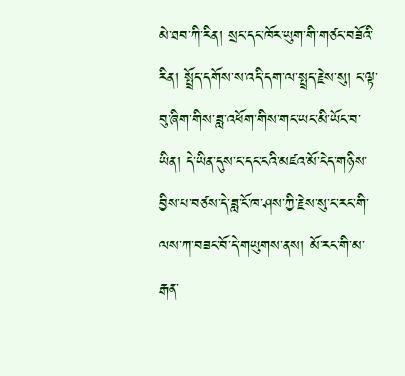མེ་ཐབ་ཀི་རིན། སྲང་དང་ཁོར་ཡུག་གི་གཙང་བཟོའི་རིན། སྤྲོད་དགོས་ས་འདི་དག་ལ་སྤྲད་རྗེས་སུ། ང་ལྟ་བུ་ཞིག་གིས་ཟླ་འཕོག་གིས་གང་ཡང་མི་ཡོང་བ་ཡིན། དེ་ཡིན་དུས་ང་དང་ངའི་མཛའ་མོ་ངེད་གཉིས་བྱིས་པ་བཙས་དེ་ཟླ་ངོ་ཁ་ཤས་ཀྱི་རྗེས་སུ་ང་རང་གི་ལས་ཀ་བཟང་བོ་དེ་གཡུགས་ནས། མོ་རང་གི་མ་རྒན་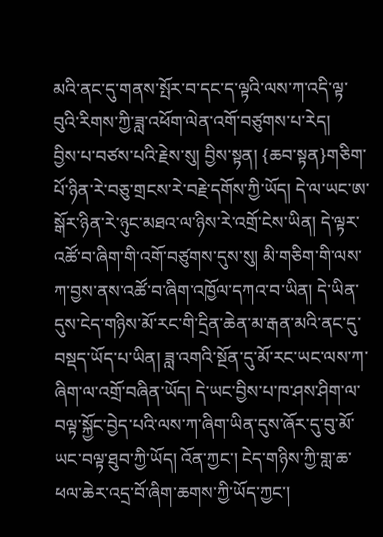མའི་ནང་དུ་གནས་སྤོར་བ་དང་ད་ལྟའི་ལས་ཀ་འདི་ལྟ་བུའི་རིགས་ཀྱི་ཟླ་འཕོག་ལེན་འགོ་བཙུགས་པ་རེད།
བྱིས་པ་བཙས་པའི་རྗེས་སུ། བྱིས་སྟན། {ཆབ་སྟན}གཅིག་པོ་ཉིན་རེ་བཅུ་གྲངས་རེ་བརྗེ་དགོས་ཀྱི་ཡོད། དེ་ལ་ཡང་ཨ་སྒོར་ཉིན་རེ་ཉུང་མཐའ་ལ་ཉིས་རེ་འགྲོ་ངེས་ཡིན། དེ་ལྟར་འཚོ་བ་ཞིག་གི་འགོ་བཙུགས་དུས་སུ། མི་གཅིག་གི་ལས་ཀ་བྱས་ནས་འཚོ་བ་ཞིག་འཁྱོལ་དཀའ་བ་ཡིན། དེ་ཡིན་དུས་ངེད་གཉིས་མོ་རང་གི་དྲིན་ཆེན་མ་རྒན་མའི་ནང་དུ་བསྡད་ཡོད་པ་ཡིན། ཟླ་འགའི་སྔོན་དུ་མོ་རང་ཡང་ལས་ཀ་ཞིག་ལ་འགྲོ་བཞིན་ཡོད། དེ་ཡང་བྱིས་པ་ཁ་ཤས་ཤིག་ལ་བལྟ་སྐྱོང་བྱེད་པའི་ལས་ཀ་ཞིག་ཡིན་དུས་ཞོར་དུ་བུ་མོ་ཡང་བལྟ་ཐུབ་ཀྱི་ཡོད། འོན་ཀྱང་། ངེད་གཉིས་ཀྱི་གླ་ཆ་ཕལ་ཆེར་འདྲ་བོ་ཞིག་ཆགས་ཀྱི་ཡོད་ཀྱང་།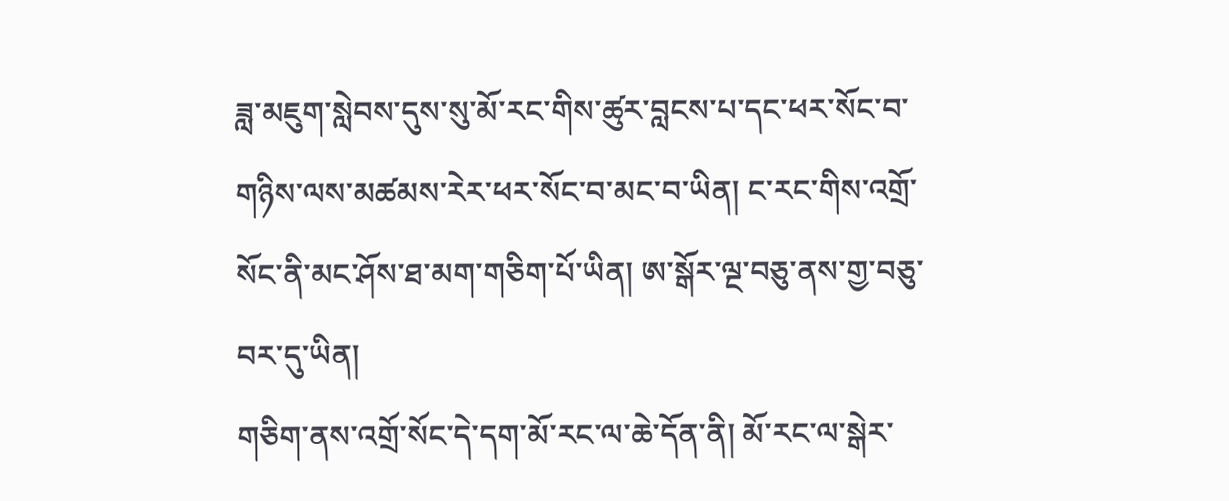ཟླ་མཇུག་སླེབས་དུས་སུ་མོ་རང་གིས་ཚུར་བླངས་པ་དང་ཕར་སོང་བ་གཉིས་ལས་མཚམས་རེར་ཕར་སོང་བ་མང་བ་ཡིན། ང་རང་གིས་འགྲོ་སོང་ནི་མང་ཤོས་ཐ་མག་གཅིག་པོ་ཡིན། ཨ་སྒོར་ལྔ་བཅུ་ནས་གྱ་བཅུ་བར་དུ་ཡིན།
གཅིག་ནས་འགྲོ་སོང་དེ་དག་མོ་རང་ལ་ཆེ་དོན་ནི། མོ་རང་ལ་སྒེར་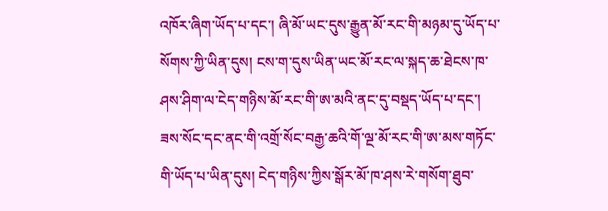འཁོར་ཞིག་ཡོད་པ་དང་། ཞི་མོ་ཡང་དུས་རྒྱུན་མོ་རང་གི་མཉམ་དུ་ཡོད་པ་སོགས་ཀྱི་ཡིན་དུས། ངས་ག་དུས་ཡིན་ཡང་མོ་རང་ལ་སྐད་ཆ་ཐེངས་ཁ་ཤས་ཤིག་ལ་ངེད་གཉིས་མོ་རང་གི་ཨ་མའི་ནང་དུ་བསྡད་ཡོད་པ་དང་། ཟས་སོང་དང་ནང་གི་འགྲོ་སོང་བརྒྱ་ཆའི་གོ་ལྔ་མོ་རང་གི་ཨ་མས་གཏོང་གི་ཡོད་པ་ཡིན་དུས། ངེད་གཉིས་ཀྱིས་སྒོར་མོ་ཁ་ཤས་རེ་གསོག་ཐུབ་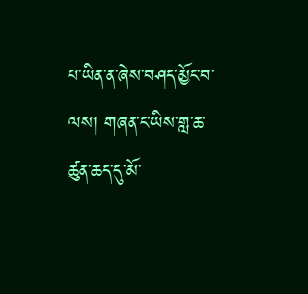པ་ཡིན་ན་ཞེས་བཤད་མྱོང་བ་ལས། གཞན་ང་ཡིས་གླ་ཆ་ཚུན་ཆད་དུ་མོ་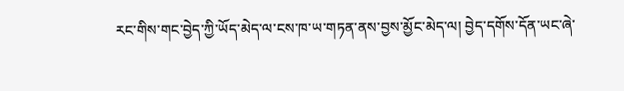རང་གིས་གང་བྱེད་ཀྱི་ཡོད་མེད་ལ་ངས་ཁ་ཡ་གཏན་ནས་བྱས་མྱོང་མེད་ལ། བྱེད་དགོས་དོན་ཡང་ཞེ་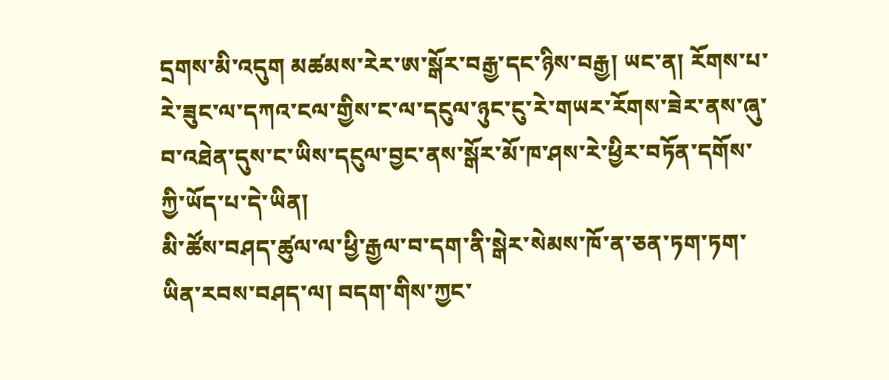དྲགས་མི་འདུག མཚམས་རེར་ཨ་སྒོར་བརྒྱ་དང་ཉིས་བརྒྱ། ཡང་ན། རོགས་པ་རེ་ཟུང་ལ་དཀའ་ངལ་གྱིས་ང་ལ་དངུལ་ཉུང་ངུ་རེ་གཡར་རོགས་ཟེར་ནས་ཞུ་བ་འཐེན་དུས་ང་ཡིས་དངུལ་བྱང་ནས་སྒོར་མོ་ཁ་ཤས་རེ་ཕྱིར་བཏོན་དགོས་ཀྱི་ཡོད་པ་དེ་ཡིན།
མི་ཚོས་བཤད་ཚུལ་ལ་ཕྱི་རྒྱལ་བ་དག་ནི་སྒེར་སེམས་ཁོ་ན་ཅན་ཏག་ཏག་ཡིན་རབས་བཤད་ལ། བདག་གིས་ཀྱང་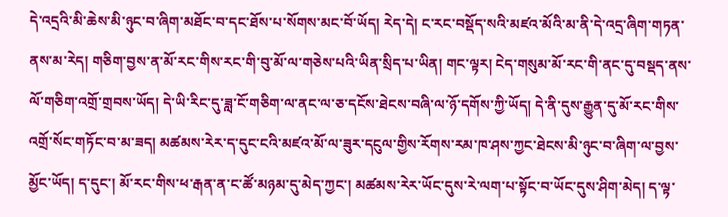དེ་འདྲའི་མི་ཆེས་མི་ཉུང་བ་ཞིག་མཐོང་བ་དང་ཐོས་པ་སོགས་མང་བོ་ཡོད། རེད་དེ། ང་རང་བསྡོད་སའི་མཛའ་མོའི་མ་ནི་དེ་འདྲ་ཞིག་གཏན་ནས་མ་རེད། གཅིག་བྱས་ན་མོ་རང་གིས་རང་གི་བུ་མོ་ལ་གཅེས་པའི་ཡིན་སྲིད་པ་ཡིན། གང་ལྟར། ངེད་གསུམ་མོ་རང་གི་ནང་དུ་བསྡད་ནས་ལོ་གཅིག་འགྲོ་གྲབས་ཡོད། དེ་ཡི་རིང་དུ་ཟླ་ངོ་གཅིག་ལ་ནང་ལ་ཅ་དངོས་ཐེངས་བཞི་ལ་ཉོ་དགོས་ཀྱི་ཡོད། དེ་ནི་དུས་རྒྱུན་དུ་མོ་རང་གིས་འགྲོ་སོང་གཏོང་བ་མ་ཟད། མཚམས་རེར་ད་དུང་ངའི་མཛའ་མོ་ལ་ཟུར་དངུལ་གྱིས་རོགས་རམ་ཁ་ཤས་ཀྱང་ཐེངས་མི་ཉུང་བ་ཞིག་ལ་བྱས་མྱོང་ཡོད། ད་དུང་། མོ་རང་གིས་ཕ་རྒན་ན་ང་ཚོ་མཉམ་དུ་མེད་ཀྱང་། མཚམས་རེར་ཡོང་དུས་རེ་ལག་པ་སྟོང་བ་ཡོང་དུས་ཤིག་མེད། ད་ལྟ་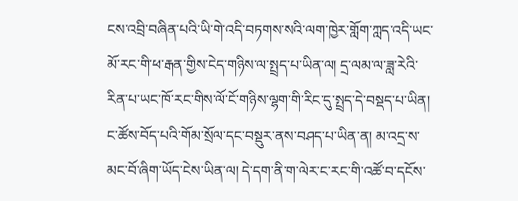ངས་འབྲི་བཞིན་པའི་ཡི་གེ་འདི་བཏགས་སའི་ལག་ཁྱེར་གློག་ཀླད་འདི་ཡང་མོ་རང་གི་ཕ་རྒན་གྱིས་ངེད་གཉིས་ལ་སྤྲད་པ་ཡིན་ལ། དྲ་ལམ་ལ་ཟླ་རེའི་རིན་པ་ཡང་ཁོ་རང་གིས་ལོ་ངོ་གཉིས་ལྷག་གི་རིང་དུ་སྤྲད་དེ་བསྡད་པ་ཡིན། ང་ཚོས་བོད་པའི་གོམ་སྲོལ་དང་བསྡུར་ནས་བཤད་པ་ཡིན་ན། མ་འདྲ་ས་མང་བོ་ཞིག་ཡོད་ངེས་ཡིན་ལ། དེ་དག་ནི་ག་ལེར་ང་རང་གི་འཚོ་བ་དངོས་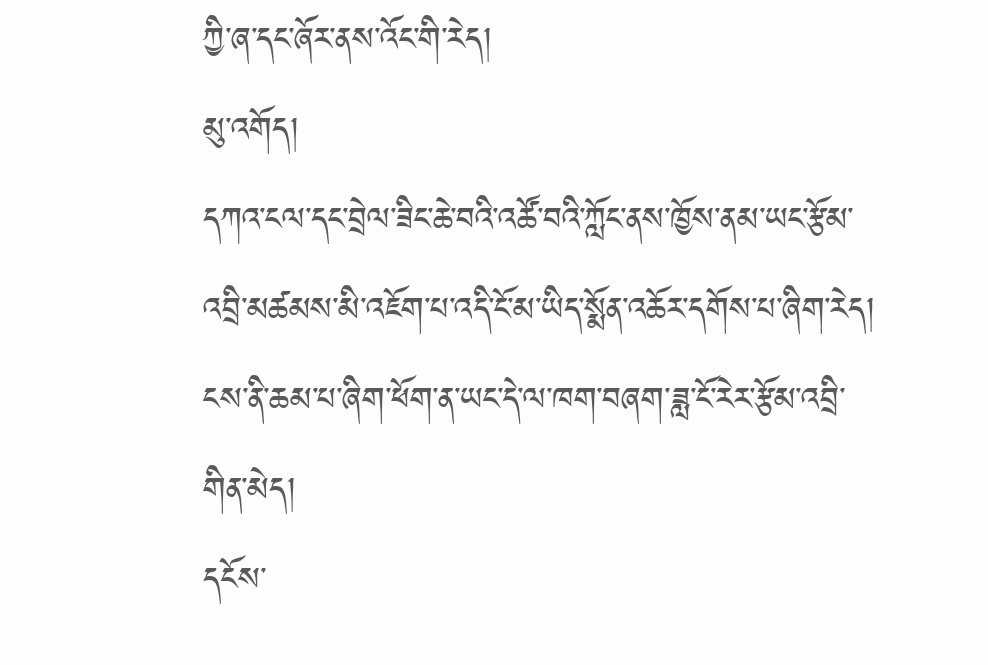ཀྱི་ཞ་དང་ཞོར་ནས་འོང་གི་རེད།
མུ་འགོད།
དཀའ་ངལ་དང་བྲེལ་ཟིང་ཆེ་བའི་འཚོ་བའི་ཀློང་ནས་ཁྱོས་ནམ་ཡང་རྩོམ་འབྲི་མཚམས་མི་འཇོག་པ་འདི་ངོ་མ་ཡིད་སྨོན་འཆོར་དགོས་པ་ཞིག་རེད། ངས་ནི་ཆམ་པ་ཞིག་ཕོག་ན་ཡང་དེ་ལ་ཁག་བཞག་ཟླ་ངོ་རེར་རྩོམ་འབྲི་གིན་མེད།
དངོས་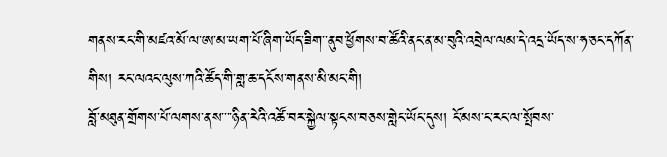གནས་རང་གི་མཛའ་མོ་ལ་ཨ་མ་ཡག་པོ་ཞིག་ཡོད་ཟིག་་ནུབ་ཕྱོགས་བ་ཚོའི་ནང་ན་མ་བུའི་འབྲེལ་ལམ་དེ་འདྲ་ཡོད་ས་ཧ་ཅང་དཀོན་གིས། རང་ལའང་ལུས་ཀའི་ཚོད་གི་གླ་ཆ་དངོས་གནས་མི་མང་གི།
བློ་མཐུན་གྲོགས་པོ་ལགས་ནས་་་་ཉིན་རེའི་འཚོ་བར་སྐྱེལ་སྟངས་བཅས་གླེང་ཡོང་དུས། ངོ་མས་ང་རང་ལ་སྤོབས་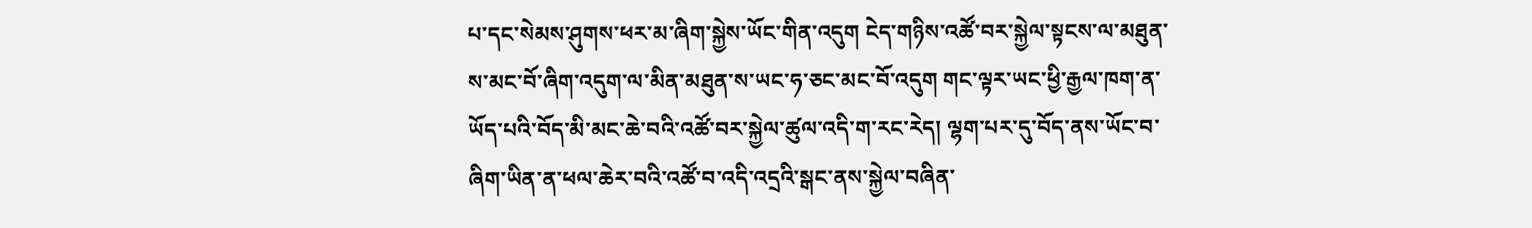པ་དང་སེམས་ཤུགས་ཕར་མ་ཞིག་སྐྱེས་ཡོང་གིན་འདུག ངེད་གཉིས་འཚོ་བར་སྐྱེལ་སྟངས་ལ་མཐུན་ས་མང་བོ་ཞིག་འདུག་ལ་མིན་མཐུན་ས་ཡང་ཧ་ཅང་མང་བོ་འདུག གང་ལྟར་ཡང་ཕྱི་རྒྱལ་ཁག་ན་ཡོད་པའི་བོད་མི་མང་ཆེ་བའི་འཚོ་བར་སྐྱེལ་ཚུལ་འདི་ག་རང་རེད། ལྷག་པར་དུ་བོད་ནས་ཡོང་བ་ཞིག་ཡིན་ན་ཕལ་ཆེར་བའི་འཚོ་བ་འདི་འདྲའི་སྒང་ནས་སྐྱེལ་བཞིན་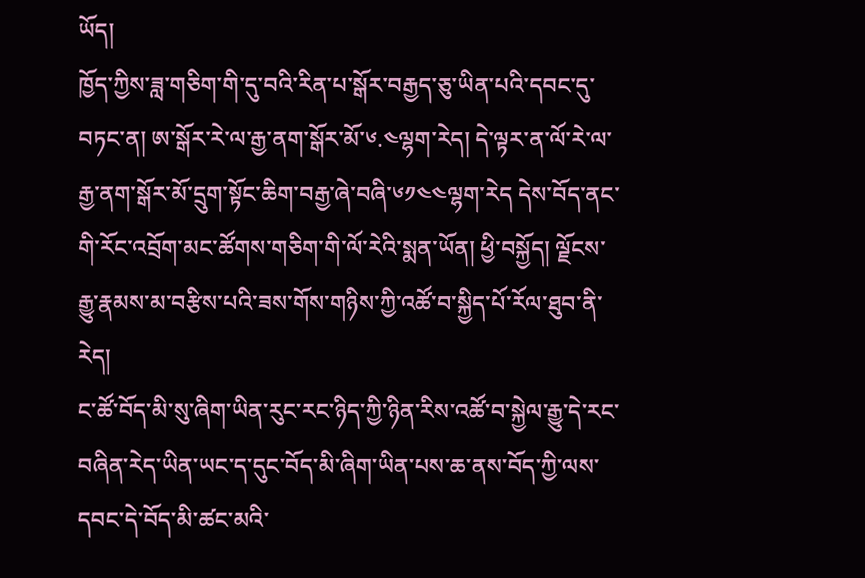ཡོད།
ཁྱོད་ཀྱིས་ཟླ་གཅིག་གི་དུ་བའི་རིན་པ་སྒོར་བརྒྱད་ཅུ་ཡིན་པའི་དབང་དུ་བཏང་ན། ཨ་སྒོར་རེ་ལ་རྒྱ་ནག་སྒོར་མོ་༦.༤ལྷག་རེད། དེ་ལྟར་ན་ལོ་རེ་ལ་རྒྱ་ནག་སྒོར་མོ་དྲུག་སྟོང་ཆིག་བརྒྱ་ཞེ་བཞི་༦༡༤༤ལྷག་རེད དེས་བོད་ནང་གི་རོང་འབྲོག་མང་ཚོགས་གཅིག་གི་ལོ་རེའི་སྨན་ཡོན། ཕྱི་བསྐྱོད། ལྗོངས་རྒྱུ་རྣམས་མ་བརྩིས་པའི་ཟས་གོས་གཉིས་ཀྱི་འཚོ་བ་སྐྱིད་པོ་རོལ་ཐུབ་ནི་རེད།
ང་ཚོ་བོད་མི་སུ་ཞིག་ཡིན་རུང་རང་ཉིད་ཀྱི་ཉིན་རིས་འཚོ་བ་སྐྱེལ་རྒྱུ་དེ་རང་བཞིན་རེད་ཡིན་ཡང་ད་དུང་བོད་མི་ཞིག་ཡིན་པས་ཆ་ནས་བོད་ཀྱི་ལས་དབང་དེ་བོད་མི་ཚང་མའི་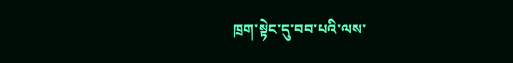ཁྲག་སྟེང་དུ་བབ་པའི་ལས་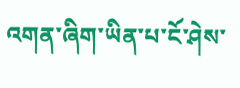འགན་ཞིག་ཡིན་པ་ངོ་ཤེས་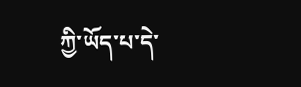ཀྱི་ཡོད་པ་དེ་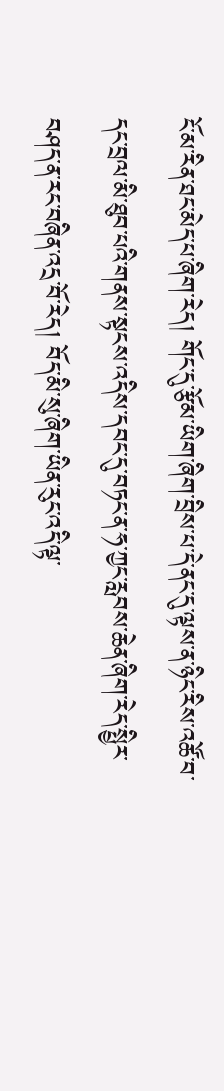ངོ་མ་རིན་ཐང་མེད་པ་ཞིག་རེད། གོང་དུ་རྩོམ་ཡིག་ཞིག་བྲིས་པ་དེ་ནང་དུ་ལྟས་ན་ཉིང་རིས་འཚོ་བ་དང་བྲལ་མི་ཐུབ་པའི་གནས་སྟངས་འདིས་དབང་དུ་བཏང་ན་ཧ་ཀྱང་རླབས་ཆེན་ཞིག་རེད་སྤྱིར་བཤད་ན་རང་བཞིན་འདྲ་བོ་རེད། བོད་མི་སུ་ཞིག་ཡིན་རུང་འདི་ལྟ་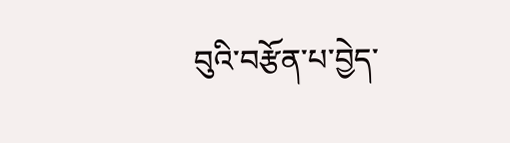བུའི་བརྩོན་པ་བྱེད་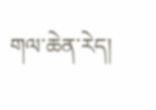གལ་ཆེན་རེད།